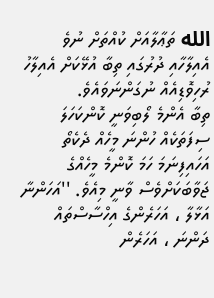الله ތަޢާލާއަށް ކުއްތަށް ނުވެ އެއިލާހާއި ދުރުގައި ތިބާ އުޅޭކަށް އެއިލާހު ރުހިވޮޑިއެއް ނުގަންނަވައެވެ.
ތިބާ އެންމެ ލޯބިވަނީ ކޮންކަހަލަ ސިފަތަކެއް ހުންނަ މީހެއް ދެކެތޯ އަހައިފިނަމަ ހަމަ ކޮންމެ މީހެއްގެ ޖަވާބަކަށްވެސް ވާނީ މިއެވެ. ''އަހަންނާ އަޅާލާ ، އަހަރެންގެ އިހްސާސްތައް ދަންނަ ، އަހަރެން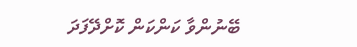ބޭނުންވާ ކަންކަން ކޮށްދޭފަދަ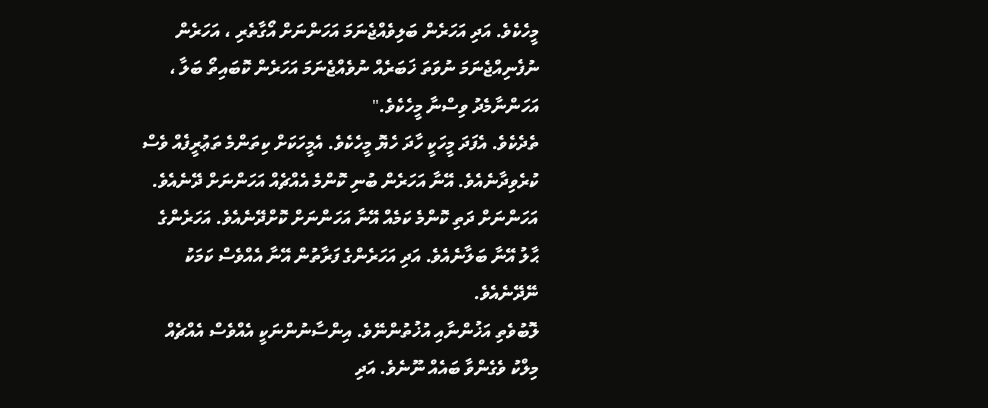މީހެކެވެ. އަދި އަހަރެން ބަލިވެއްޖެނަމަ އަހަންނަށް އޯގާތެރި ، އަހަރެން ނުފެނިއްޖެނަމަ ނުވަތަ ޚަބަރެއް ނުވެއްޖެނަމަ އަހަރެން ކޮބައިތޯ ބަލާ ، އަހަންނާމެދު ވިސްނާ މީހެކެވެ."
ތެދެކެވެ. އެފަދަ މީހަކީ ހާދަ ހެޔޮ މީހެކެވެ. އެމީހަކަށް ކިތަންމެ ތަޢުރީފެއް ވެސް ކުރެވިދާނެއެވެ. އޭނާ އަހަރެން ބުނި ކޮންމެ އެއްޗެއް އަހަންނަށް ދޭނެއެވެ. އަހަންނަށް ދަތި ކޮންމެ ކަމެއް އޭނާ އަހަންނަށް ކޮށްދޭނެއެވެ. އަހަރެންގެ ޙާލު އޭނާ ބަލާނެއެވެ. އަދި އަހަރެންގެ ފަރާތުން އޭނާ އެއްވެސް ކަމަކު ނޭދޭނެއެވެ.
ލޮބުވެތި އަޚުންނާއި އުޚުތުންނޭވެ. އިންސާނުންނަކީ އެއްވެސް އެއްޗެއް މިލްކު ވެގެންވާ ބައެއް ނޫނެވެ. އަދި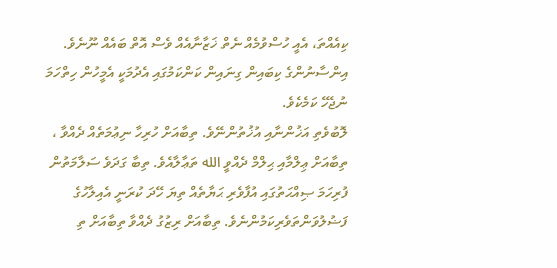ކިއެއްތަ، އެއީ ހުސްވުމެއް ނެތް ޚަޒާނާއެއް ވެސް އޮތް ބައެއް ނޫނެވެ. އިންސާނުންގެ ކިބައިން ގިނައިން ކަންކަމުގައި އެދުމަކީ އެމީހުން ހިތްހަމަ ނުޖެހޭ ކަމެކެވެ.
ލޮބުވެތި އަޚުންނާއި އުޚުތުންނޭވެ. ތިބާއަށް ހުރިހާ ނިޢުމަތެއް ދެއްވާ ، ތިބާއަށް ޢިލްމާއި ޙިލްމް ދެއްވީ الله ތަޢާލާއެވެ. ތިބާ ގަދަވެ ސަލާމަތުން ފުރިހަމަ ޞިއްޙަތުގައި އުފާވެރި ޙަޔާތެއް ތިޔަ ހޭދަ ކުރަނީ އެއިލާހުގެ ފަޟުލުވަންތަވެރިކަމުންނެވެ. ތިބާއަށް ރިޒުގު ދެއްވާ ތިބާއަށް ތި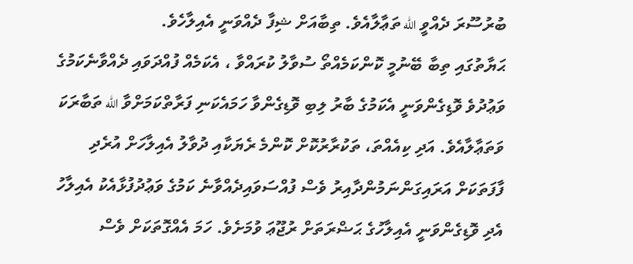ބުރުސޫރަ ދެއްވީ الله ތަޢާލާއެވެ. ތިބާއަށް ޝިފާ ދެއްވަނީ އެއިލާހެވެ.
ޙަޔާތުގައި ތިބާ ބޭނުމީ ކޮންކަމެއްތޯ ސުވާލު ކުރައްވާ ، އެކަމެއް ފުއްދަވައި ދެއްވާނެކަމުގެ ވަޢުދުވެ ވޮޑިގެންވަނީ އެކަމުގެ ބާރު ލިބި ވޮޑިގެންވާ ހަމައެކަނި ފަރާތްކަމަށްވާ الله ތަބާރަކަ ވަތަޢާލާއެވެ. އަދި ކިއެއްތަ، ތަކުރާރުކޮށް ކޮންމެ ރެޔަކާއި ދުވާލު އެއިލާހަށް އުރެދި ފާފަތަކަށް އަރައިގަންނަމުންދާއިރު ވެސް ފުއްސަވައިދެއްވާނެ ކަމުގެ ވަޢުދުފުޅާއެކު އެއިލާހު އެދި ވޮޑިގެންވަނީ އެއިލާހުގެ ޙަޟްރަތަށް ރުޖޫޢަ ވުމަށެވެ. ހަމަ އެއްގޮތަކަށް ވެސް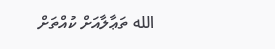الله ތަޢާލާއަށް ކުއްތަށް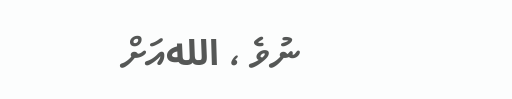ނުވެ ، اللهއަށް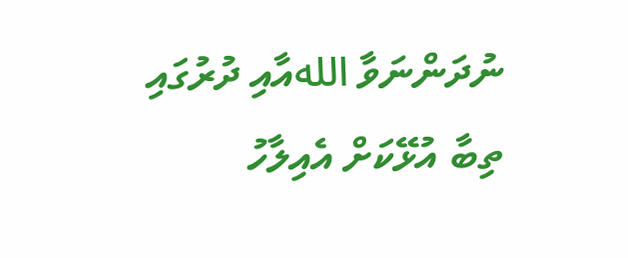ނުދަންނަވާ اللهއާއި ދުރުގައި ތިބާ އުޅޭކަށް އެއިލާހު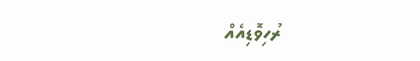ރުހިވޮޑިއެއް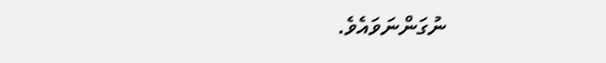ނުގަންނަވައެވެ.